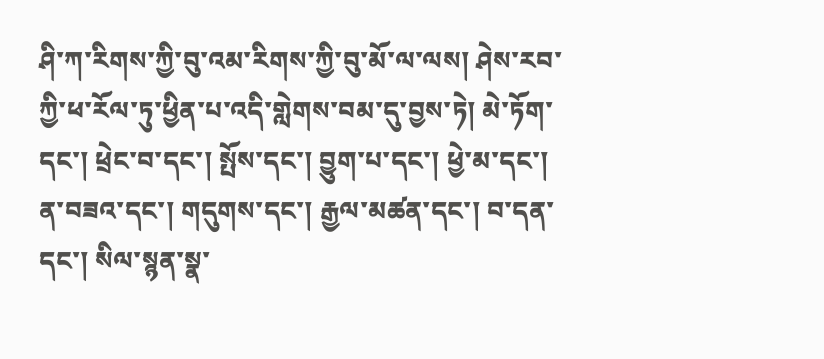ཤི་ཀ་རིགས་ཀྱི་བུ་འམ་རིགས་ཀྱི་བུ་མོ་ལ་ལས། ཤེས་རབ་ཀྱི་ཕ་རོལ་ཏུ་ཕྱིན་པ་འདི་གླེགས་བམ་དུ་བྱས་ཏེ། མེ་ཏོག་དང་། ཕྲེང་བ་དང་། སྤོས་དང་། བྱུག་པ་དང་། ཕྱེ་མ་དང་། ན་བཟའ་དང་། གདུགས་དང་། རྒྱལ་མཚན་དང་། བ་དན་དང་། སིལ་སྙན་སྣ་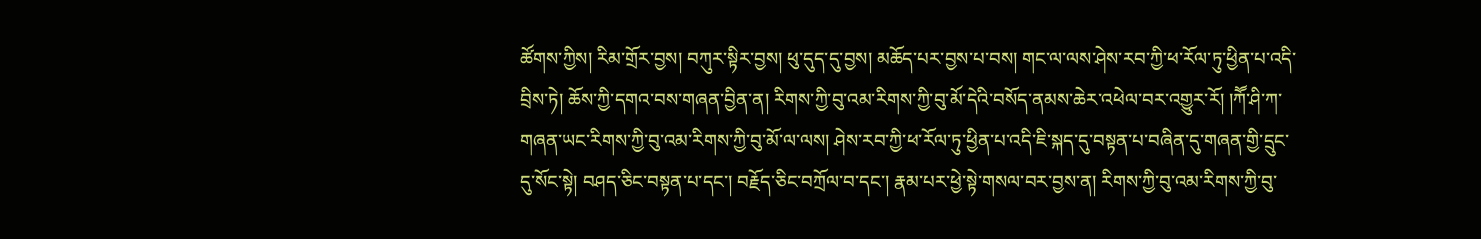ཚོགས་ཀྱིས། རིམ་གྲོར་བྱས། བཀུར་སྟིར་བྱས། ཕུ་དུད་དུ་བྱས། མཆོད་པར་བྱས་པ་བས། གང་ལ་ལས་ཤེས་རབ་ཀྱི་ཕ་རོལ་ཏུ་ཕྱིན་པ་འདི་བྲིས་ཏེ། ཆོས་ཀྱི་དགའ་བས་གཞན་བྱིན་ན། རིགས་ཀྱི་བུ་འམ་རིགས་ཀྱི་བུ་མོ་དེའི་བསོད་ནམས་ཆེར་འཕེལ་བར་འགྱུར་རོ། །ཀཽ་ཤི་ཀ་གཞན་ཡང་རིགས་ཀྱི་བུ་འམ་རིགས་ཀྱི་བུ་མོ་ལ་ལས། ཤེས་རབ་ཀྱི་ཕ་རོལ་ཏུ་ཕྱིན་པ་འདི་ཇི་སྐད་དུ་བསྟན་པ་བཞིན་དུ་གཞན་གྱི་དྲུང་དུ་སོང་སྟེ། བཤད་ཅིང་བསྟན་པ་དང་། བརྗོད་ཅིང་བཀྲོལ་བ་དང་། རྣམ་པར་ཕྱེ་སྟེ་གསལ་བར་བྱས་ན། རིགས་ཀྱི་བུ་འམ་རིགས་ཀྱི་བུ་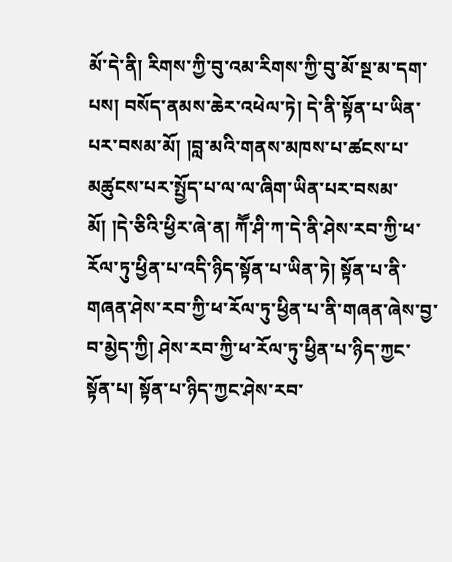མོ་དེ་ནི། རིགས་ཀྱི་བུ་འམ་རིགས་ཀྱི་བུ་མོ་སྔ་མ་དག་པས། བསོད་ནམས་ཆེར་འཕེལ་ཏེ། དེ་ནི་སྟོན་པ་ཡིན་པར་བསམ་མོ། །བླ་མའི་གནས་མཁས་པ་ཚངས་པ་མཚུངས་པར་སྤྱོད་པ་ལ་ལ་ཞིག་ཡིན་པར་བསམ་མོ། །དེ་ཅིའི་ཕྱིར་ཞེ་ན། ཀཽ་ཤི་ཀ་དེ་ནི་ཤེས་རབ་ཀྱི་ཕ་རོལ་ཏུ་ཕྱིན་པ་འདི་ཉིད་སྟོན་པ་ཡིན་ཏེ། སྟོན་པ་ནི་གཞན་ཤེས་རབ་ཀྱི་ཕ་རོལ་ཏུ་ཕྱིན་པ་ནི་གཞན་ཞེས་བྱ་བ་མྱེད་ཀྱི། ཤེས་རབ་ཀྱི་ཕ་རོལ་ཏུ་ཕྱིན་པ་ཉིད་ཀྱང་སྟོན་པ། སྟོན་པ་ཉིད་ཀྱང་ཤེས་རབ་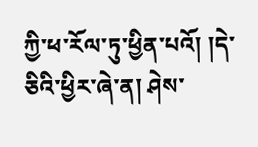ཀྱི་ཕ་རོལ་ཏུ་ཕྱིན་པའོ། །དེ་ཅིའི་ཕྱིར་ཞེ་ན། ཤེས་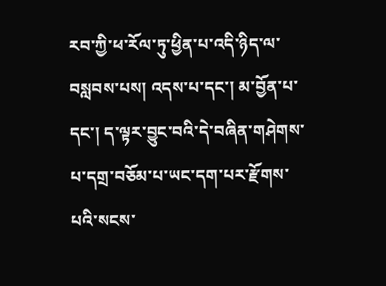རབ་ཀྱི་ཕ་རོལ་ཏུ་ཕྱིན་པ་འདི་ཉིད་ལ་བསླབས་པས། འདས་པ་དང་། མ་བྱོན་པ་དང་། ད་ལྟར་བྱུང་བའི་དེ་བཞིན་གཤེགས་པ་དགྲ་བཅོམ་པ་ཡང་དག་པར་རྫོགས་པའི་སངས་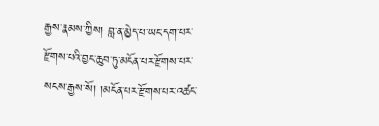རྒྱས་རྣམས་ཀྱིས། བླ་ན་མྱེད་པ་ཡང་དག་པར་རྫོགས་པའི་བྱང་ཆུབ་ཏུ་མངོན་པར་རྫོགས་པར་སངས་རྒྱས་སོ། །མངོན་པར་རྫོགས་པར་འཚང་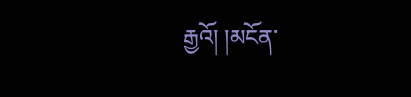རྒྱའོ། །མངོན་